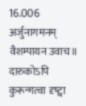16.006
अर्जुनागमनम्
वैशम्पायन उवाच॥
दारुकोऽपि कुरून्गत्वा दृष्ट्वा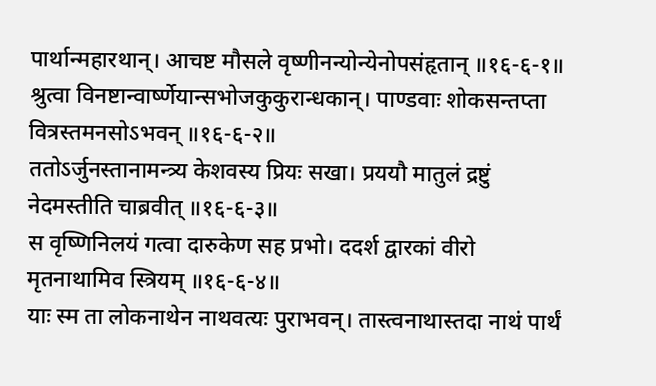पार्थान्महारथान्। आचष्ट मौसले वृष्णीनन्योन्येनोपसंहृतान् ॥१६-६-१॥
श्रुत्वा विनष्टान्वार्ष्णेयान्सभोजकुकुरान्धकान्। पाण्डवाः शोकसन्तप्ता वित्रस्तमनसोऽभवन् ॥१६-६-२॥
ततोऽर्जुनस्तानामन्त्र्य केशवस्य प्रियः सखा। प्रययौ मातुलं द्रष्टुं नेदमस्तीति चाब्रवीत् ॥१६-६-३॥
स वृष्णिनिलयं गत्वा दारुकेण सह प्रभो। ददर्श द्वारकां वीरो मृतनाथामिव स्त्रियम् ॥१६-६-४॥
याः स्म ता लोकनाथेन नाथवत्यः पुराभवन्। तास्त्वनाथास्तदा नाथं पार्थं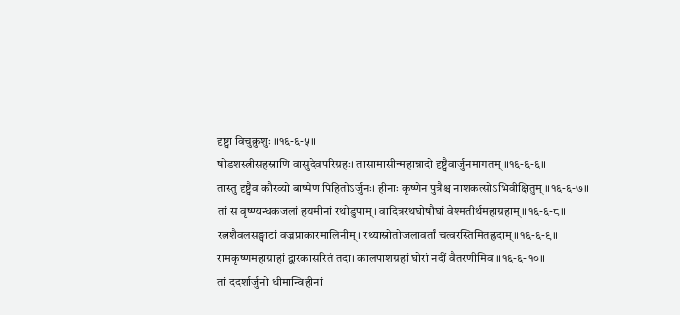दृष्ट्वा विचुक्रुशुः ॥१६-६-५॥
षोडशस्त्रीसहस्राणि वासुदेवपरिग्रहः। तासामासीन्महान्नादो दृष्ट्वैवार्जुनमागतम् ॥१६-६-६॥
तास्तु दृष्ट्वैव कौरव्यो बाष्पेण पिहितोऽर्जुनः। हीनाः कृष्णेन पुत्रैश्च नाशकत्सोऽभिवीक्षितुम् ॥१६-६-७॥
तां स वृष्ण्यन्धकजलां हयमीनां रथोडुपाम्। वादित्ररथघोषौघां वेश्मतीर्थमहाग्रहाम् ॥१६-६-८॥
रत्नशैवलसङ्घाटां वज्रप्राकारमालिनीम्। रथ्यास्रोतोजलावर्तां चत्वरस्तिमितह्रदाम् ॥१६-६-९॥
रामकृष्णमहाग्राहां द्वारकासरितं तदा। कालपाशग्रहां घोरां नदीं वैतरणीमिव ॥१६-६-१०॥
तां ददर्शार्जुनो धीमान्विहीनां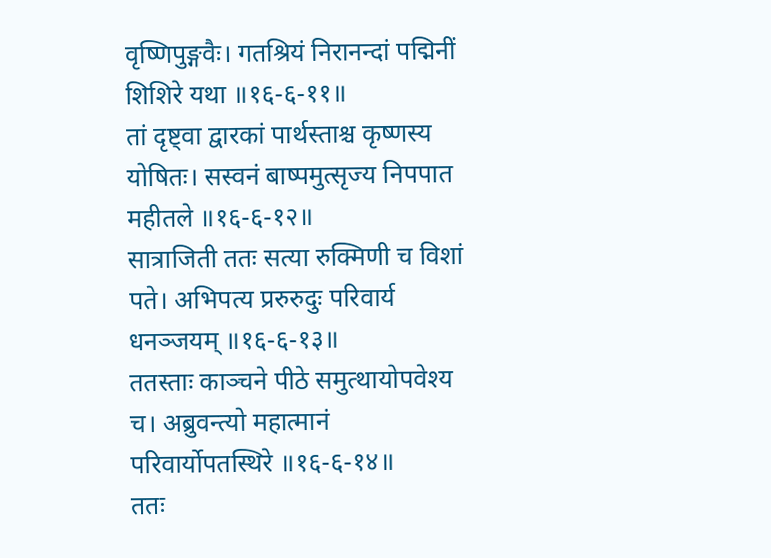वृष्णिपुङ्गवैः। गतश्रियं निरानन्दां पद्मिनीं शिशिरे यथा ॥१६-६-११॥
तां दृष्ट्वा द्वारकां पार्थस्ताश्च कृष्णस्य योषितः। सस्वनं बाष्पमुत्सृज्य निपपात महीतले ॥१६-६-१२॥
सात्राजिती ततः सत्या रुक्मिणी च विशां पते। अभिपत्य प्ररुरुदुः परिवार्य धनञ्जयम् ॥१६-६-१३॥
ततस्ताः काञ्चने पीठे समुत्थायोपवेश्य च। अब्रुवन्त्यो महात्मानं परिवार्योपतस्थिरे ॥१६-६-१४॥
ततः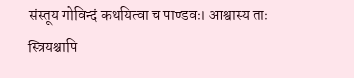संस्तूय गोविन्दं कथयित्वा च पाण्डवः। आश्वास्य ताः स्त्रियश्चापि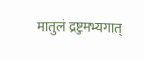मातुलं द्रष्टुमभ्यगात्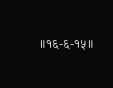॥१६-६-१५॥